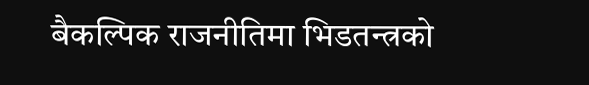बैकल्पिक राजनीतिमा भिडतन्त्रको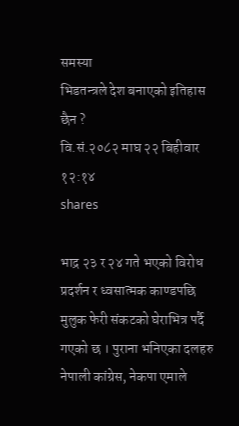समस्या
भिडतन्त्रले देश बनाएको इतिहास छैन ?
वि.सं.२०८२ माघ २२ बिहीवार १२:१४
shares

भाद्र २३ र २४ गते भएको विरोध प्रदर्शन र ध्वसात्मक काण्डपछि मुलुक फेरी संकटको घेराभित्र पर्दै गएको छ । पुराना भनिएका दलहरु नेपाली कांग्रेस, नेकपा एमाले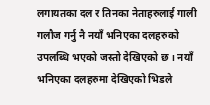लगायतका दल र तिनका नेताहरुलाई गाली गलौज गर्नु नै नयाँ भनिएका दलहरुको उपलब्धि भएको जस्तो देखिएको छ । नयाँ भनिएका दलहरुमा देखिएको भिडले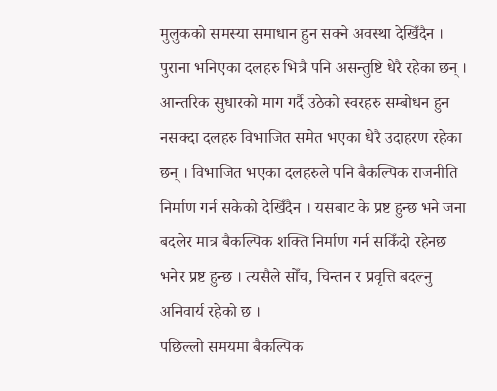मुलुकको समस्या समाधान हुन सक्ने अवस्था देखिँदैन । पुराना भनिएका दलहरु भित्रै पनि असन्तुष्टि धेरै रहेका छन् । आन्तरिक सुधारको माग गर्दै उठेको स्वरहरु सम्बोधन हुन नसक्दा दलहरु विभाजित समेत भएका धेरै उदाहरण रहेका छन् । विभाजित भएका दलहरुले पनि बैकल्पिक राजनीति निर्माण गर्न सकेको देखिँदैन । यसबाट के प्रष्ट हुन्छ भने जना बदलेर मात्र बैकल्पिक शक्ति निर्माण गर्न सकिँदो रहेनछ भनेर प्रष्ट हुन्छ । त्यसैले सोँच, चिन्तन र प्रवृत्ति बदल्नु अनिवार्य रहेको छ ।
पछिल्लो समयमा बैकल्पिक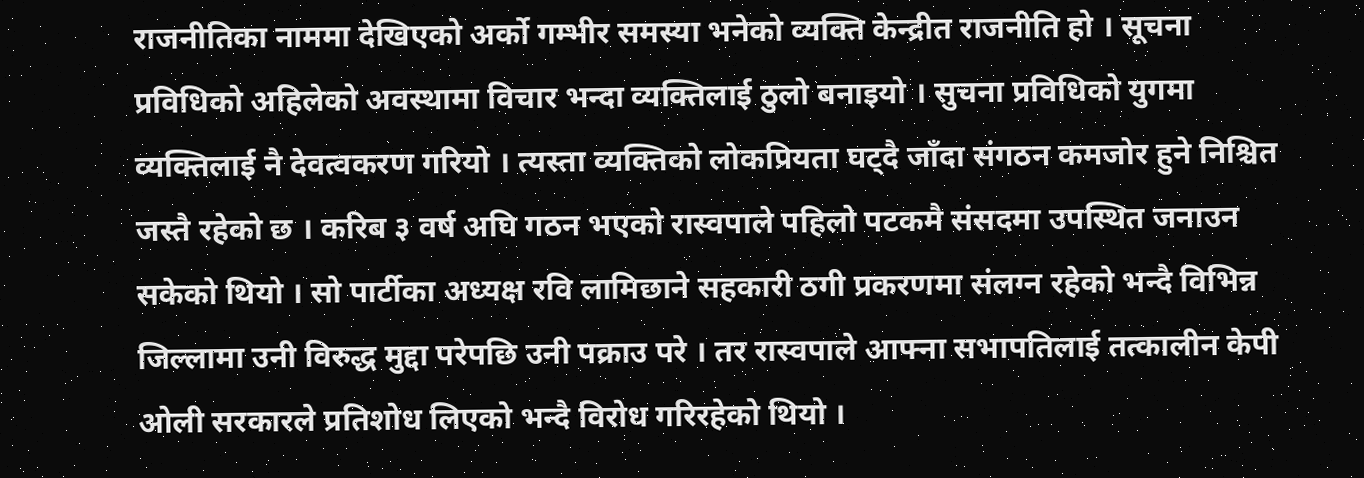राजनीतिका नाममा देखिएको अर्को गम्भीर समस्या भनेको व्यक्ति केन्द्रीत राजनीति हो । सूचना प्रविधिको अहिलेको अवस्थामा विचार भन्दा व्यक्तिलाई ठुलो बनाइयो । सुचना प्रविधिको युगमा व्यक्तिलाई नै देवत्वकरण गरियो । त्यस्ता व्यक्तिको लोकप्रियता घट्दै जाँदा संगठन कमजोर हुने निश्चित जस्तै रहेको छ । करिब ३ वर्ष अघि गठन भएको रास्वपाले पहिलो पटकमै संसदमा उपस्थित जनाउन सकेको थियो । सो पार्टीका अध्यक्ष रवि लामिछाने सहकारी ठगी प्रकरणमा संलग्न रहेको भन्दै विभिन्न जिल्लामा उनी विरुद्ध मुद्दा परेपछि उनी पक्राउ परे । तर रास्वपाले आफ्ना सभापतिलाई तत्कालीन केपी ओली सरकारले प्रतिशोध लिएको भन्दै विरोध गरिरहेको थियो ।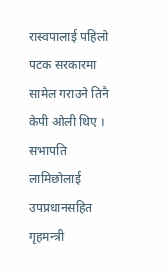रास्वपालाई पहिलो पटक सरकारमा सामेल गराउने तिनै केपी ओली थिए । सभापति लामिछोलाई उपप्रधानसहित गृहमन्त्री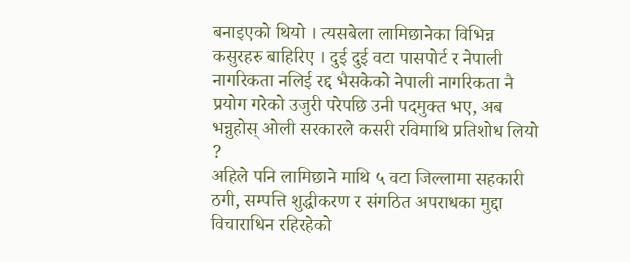बनाइएको थियो । त्यसबेला लामिछानेका विभिन्न कसुरहरु बाहिरिए । दुई दुई वटा पासपोर्ट र नेपाली नागरिकता नलिई रद्द भैसकेको नेपाली नागरिकता नै प्रयोग गरेको उजुरी परेपछि उनी पदमुक्त भए, अब भन्नुहोस् ओली सरकारले कसरी रविमाथि प्रतिशोध लियो ?
अहिले पनि लामिछाने माथि ५ वटा जिल्लामा सहकारी ठगी, सम्पत्ति शुद्धीकरण र संगठित अपराधका मुद्दा विचाराधिन रहिरहेको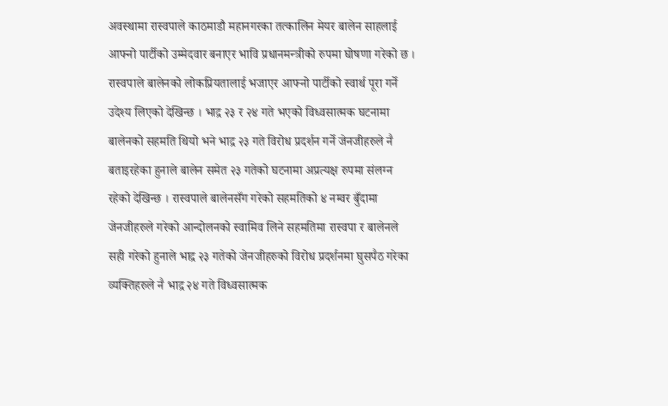अवस्थामा रास्वपाले काठमाडौ महानगरका तत्कालिन मेयर बालेन साहलाई आफ्नो पार्टीको उम्मेदवार बनाएर भावि प्रधानमन्त्रीको रुपमा घोषणा गरेको छ । रास्वपाले बालेनको लोकप्रियतालाई भजाएर आफ्नो पार्टीको स्वार्थ पूरा गर्ने उदेश्य लिएको देखिन्छ । भाद्र २३ र २४ गते भएको विध्वसात्मक घटनामा बालेनको सहमति थियो भने भाद्र २३ गते विरोध प्रदर्शन गर्ने जेनजीहरुले नै बताइरहेका हुनाले बालेन समेत २३ गतेको घटनामा अप्रत्यक्ष रुपमा संलग्न रहेको देखिन्छ । रास्वपाले बालेनसँग गरेको सहमतिको ४ नम्वर बुँदामा जेनजीहरुले गरेको आन्दोलनको स्वामिव लिने सहमतिमा रास्वपा र बालेनले सही गरेको हुनाले भाद्र २३ गतेको जेनजीहरुको विरोध प्रदर्शनमा घुसपैठ गरेका व्यक्तिहरुले नै भाद्र २४ गते विध्वसात्मक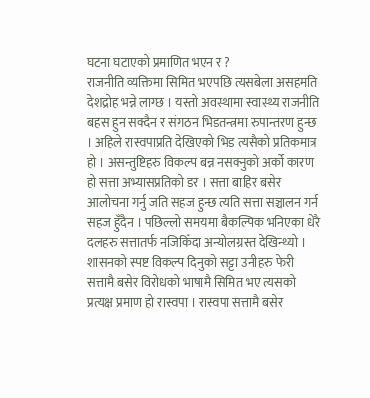घटना घटाएको प्रमाणित भएन र ?
राजनीति व्यक्तिमा सिमित भएपछि त्यसबेला असहमति देशद्रोह भन्ने लाग्छ । यस्तो अवस्थामा स्वास्थ्य राजनीति बहस हुन सक्दैन र संगठन भिडतन्त्रमा रुपान्तरण हुन्छ । अहिले रास्वपाप्रति देखिएको भिड त्यसैको प्रतिकमात्र हो । असन्तुष्टिहरु विकल्प बन्न नसक्नुको अर्को कारण हो सत्ता अभ्यासप्रतिको डर । सत्ता बाहिर बसेर आलोचना गर्नु जति सहज हुन्छ त्यति सत्ता सञ्चालन गर्न सहज हुँदैन । पछिल्लो समयमा बैकल्पिक भनिएका धेरै दलहरु सत्तातर्फ नजिकिँदा अन्योलग्रस्त देखिन्थ्यो । शासनको स्पष्ट विकल्प दिनुको सट्टा उनीहरु फेरी सत्तामै बसेर विरोधको भाषामै सिमित भए त्यसको प्रत्यक्ष प्रमाण हो रास्वपा । रास्वपा सत्तामै बसेर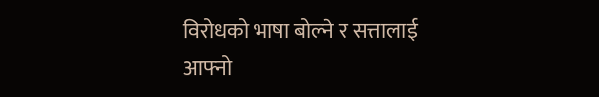विरोधको भाषा बोल्ने र सत्तालाई आफ्नो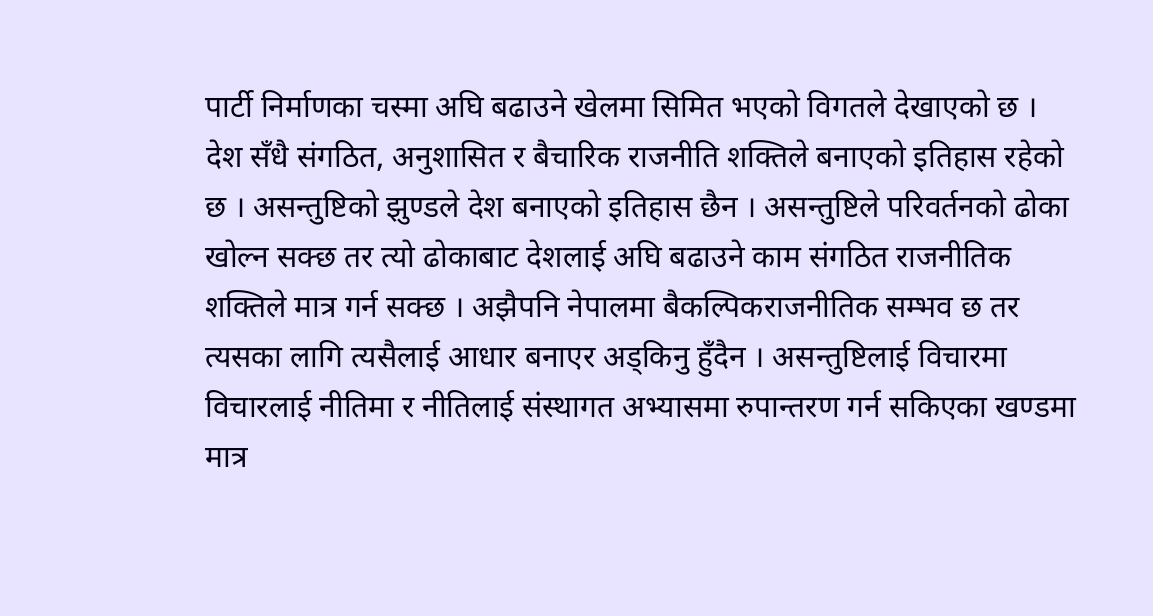पार्टी निर्माणका चस्मा अघि बढाउने खेलमा सिमित भएको विगतले देखाएको छ ।
देश सँधै संगठित, अनुशासित र बैचारिक राजनीति शक्तिले बनाएको इतिहास रहेको छ । असन्तुष्टिको झुण्डले देश बनाएको इतिहास छैन । असन्तुष्टिले परिवर्तनको ढोका खोल्न सक्छ तर त्यो ढोकाबाट देशलाई अघि बढाउने काम संगठित राजनीतिक शक्तिले मात्र गर्न सक्छ । अझैपनि नेपालमा बैकल्पिकराजनीतिक सम्भव छ तर त्यसका लागि त्यसैलाई आधार बनाएर अड्किनु हुँदैन । असन्तुष्टिलाई विचारमा विचारलाई नीतिमा र नीतिलाई संस्थागत अभ्यासमा रुपान्तरण गर्न सकिएका खण्डमा मात्र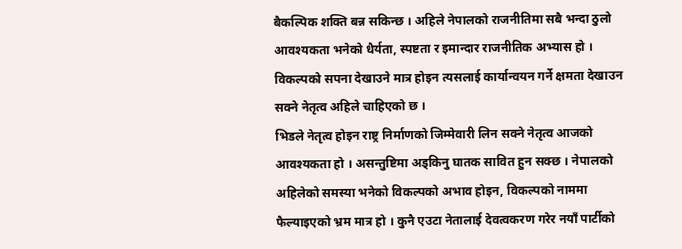बैकल्पिक शक्ति बन्न सकिन्छ । अहिले नेपालको राजनीतिमा सबै भन्दा ठुलो आवश्यकता भनेको धैर्यता, स्पष्टता र इमान्दार राजनीतिक अभ्यास हो । विकल्पको सपना देखाउने मात्र होइन त्यसलाई कार्यान्वयन गर्ने क्षमता देखाउन सक्ने नेतृत्व अहिले चाहिएको छ ।
भिडले नेतृत्व होइन राष्ट्र निर्माणको जिम्मेवारी लिन सक्ने नेतृत्व आजको आवश्यकता हो । असन्तुष्टिमा अड्किनु घातक सावित हुन सक्छ । नेपालको अहिलेको समस्या भनेको विकल्पको अभाव होइन, विकल्पको नाममा फैल्याइएको भ्रम मात्र हो । कुनै एउटा नेतालाई देवत्वकरण गरेर नयाँ पार्टीको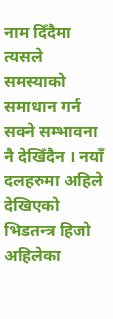नाम दिँदैमा त्यसले समस्याको समाधान गर्न सक्ने सम्भावना नै देखिँदैन । नयाँ दलहरुमा अहिले देखिएको भिडतन्त्र हिजो अहिलेका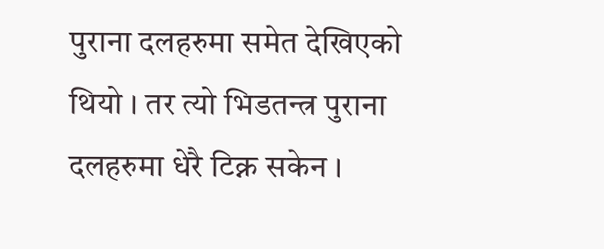पुराना दलहरुमा समेत देखिएको थियो । तर त्यो भिडतन्त्र पुराना दलहरुमा धेरै टिक्न सकेन ।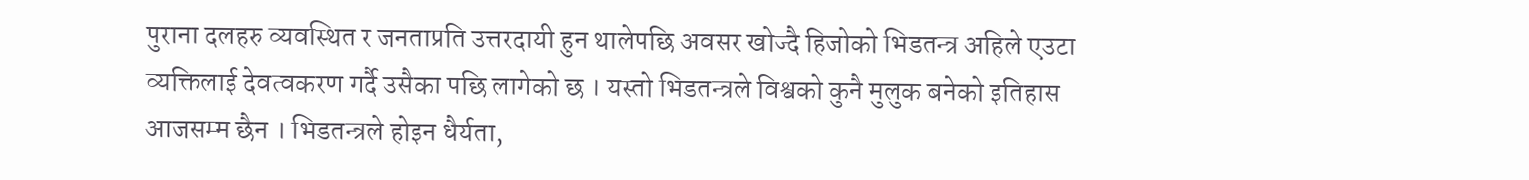पुराना दलहरु व्यवस्थित र जनताप्रति उत्तरदायी हुन थालेपछि अवसर खोज्दै हिजोको भिडतन्त्र अहिले एउटा व्यक्तिलाई देवत्वकरण गर्दै उसैका पछि लागेको छ । यस्तो भिडतन्त्रले विश्वको कुनै मुलुक बनेको इतिहास आजसम्म छैन । भिडतन्त्रले होइन धैर्यता,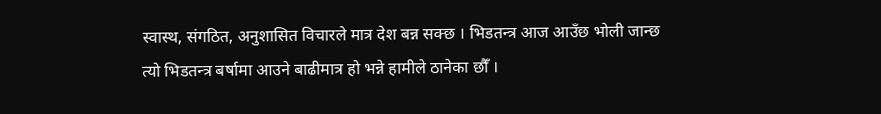स्वास्थ, संगठित, अनुशासित विचारले मात्र देश बन्न सक्छ । भिडतन्त्र आज आउँछ भोली जान्छ त्यो भिडतन्त्र बर्षामा आउने बाढीमात्र हो भन्ने हामीले ठानेका छौँ ।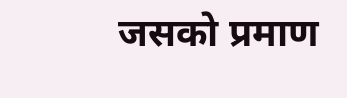जसको प्रमाण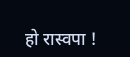हो रास्वपा !